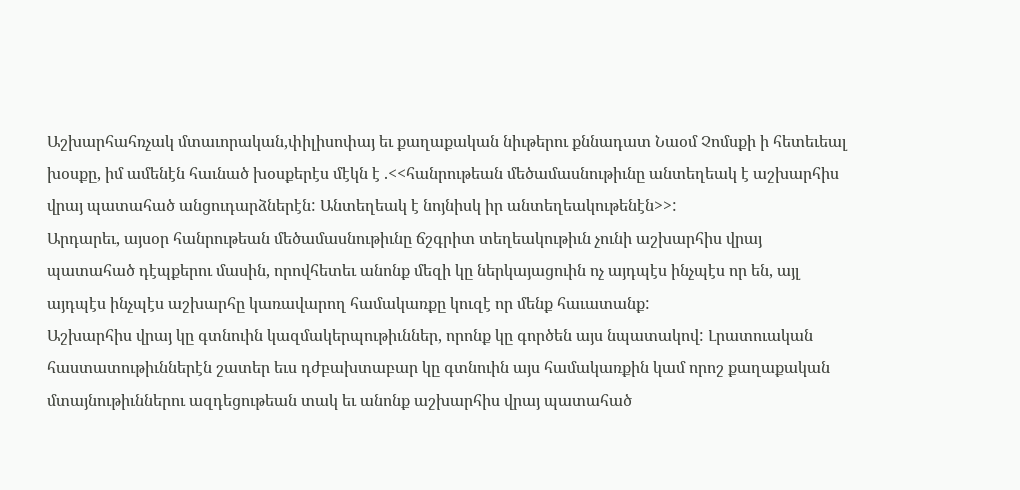Աշխարհահռչակ մտաւորական,փիլիսոփայ եւ քաղաքական նիւթերու քննադատ Նաօմ Չոմսքի ի հետեւեալ խօսքը, իմ ամենէն հաւնած խօսքերէս մէկն է .<<հանրութեան մեծամասնութիւնը անտեղեակ է աշխարհիս վրայ պատահած անցուդարձներէն: Անտեղեակ է նոյնիսկ իր անտեղեակութենէն>>:
Արդարեւ, այսօր հանրութեան մեծամասնութիւնը ճշգրիտ տեղեակութիւն չունի աշխարհիս վրայ պատահած դէպքերու մասին, որովհետեւ անոնք մեզի կը ներկայացուին ոչ այդպէս ինչպէս որ են, այլ այդպէս ինչպէս աշխարհը կառավարող համակառքը կուզէ որ մենք հաւատանք:
Աշխարհիս վրայ կը գտնուին կազմակերպութիւններ, որոնք կը գործեն այս նպատակով: Լրատուական հաստատութիւններէն շատեր եւս դժբախտաբար կը գտնուին այս համակառքին կամ որոշ քաղաքական մտայնութիւններու ազդեցութեան տակ եւ անոնք աշխարհիս վրայ պատահած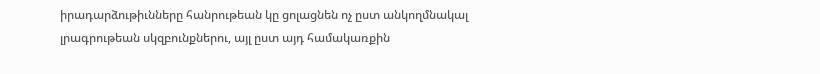իրադարձութիւնները հանրութեան կը ցոլացնեն ոչ ըստ անկողմնակալ լրագրութեան սկզբունքներու, այլ ըստ այդ համակառքին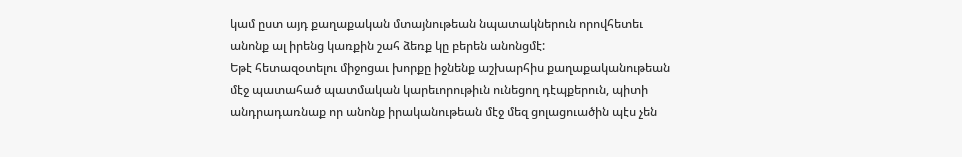կամ ըստ այդ քաղաքական մտայնութեան նպատակներուն որովհետեւ անոնք ալ իրենց կառքին շահ ձեռք կը բերեն անոնցմէ:
Եթէ հետազօտելու միջոցաւ խորքը իջնենք աշխարհիս քաղաքականութեան մէջ պատահած պատմական կարեւորութիւն ունեցող դէպքերուն, պիտի անդրադառնաք որ անոնք իրականութեան մէջ մեզ ցոլացուածին պէս չեն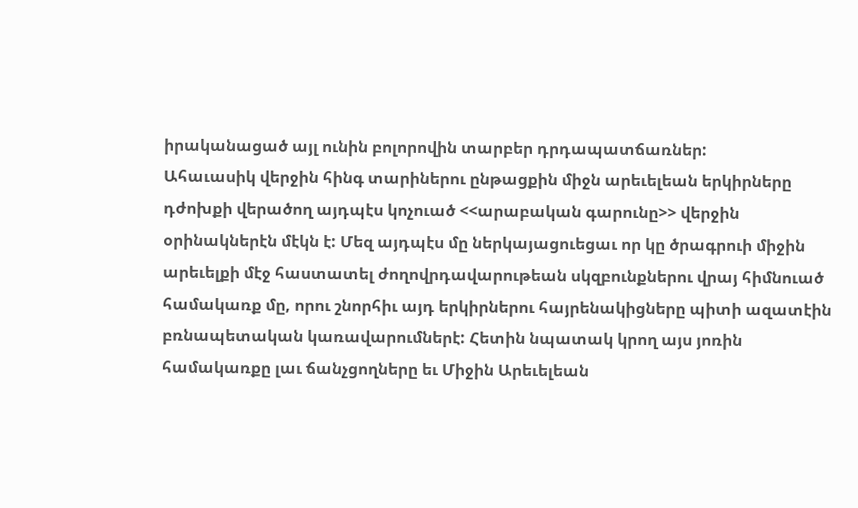իրականացած այլ ունին բոլորովին տարբեր դրդապատճառներ:
Ահաւասիկ վերջին հինգ տարիներու ընթացքին միջն արեւելեան երկիրները դժոխքի վերածող այդպէս կոչուած <<արաբական գարունը>> վերջին օրինակներէն մէկն է: Մեզ այդպէս մը ներկայացուեցաւ որ կը ծրագրուի միջին արեւելքի մէջ հաստատել ժողովրդավարութեան սկզբունքներու վրայ հիմնուած համակառք մը, որու շնորհիւ այդ երկիրներու հայրենակիցները պիտի ազատէին բռնապետական կառավարումներէ: Հետին նպատակ կրող այս յոռին համակառքը լաւ ճանչցողները եւ Միջին Արեւելեան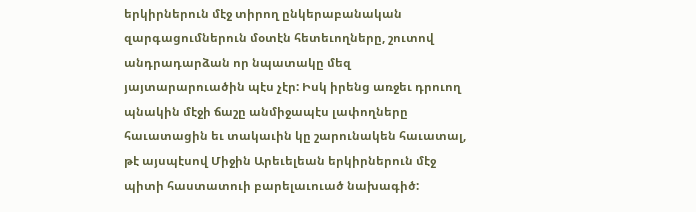երկիրներուն մէջ տիրող ընկերաբանական զարգացումներուն մօտէն հետեւողները, շուտով անդրադարձան որ նպատակը մեզ յայտարարուածին պէս չէր: Իսկ իրենց առջեւ դրուող պնակին մէջի ճաշը անմիջապէս լափողները հաւատացին եւ տակաւին կը շարունակեն հաւատալ, թէ այսպէսով Միջին Արեւելեան երկիրներուն մէջ պիտի հաստատուի բարելաւուած նախագիծ: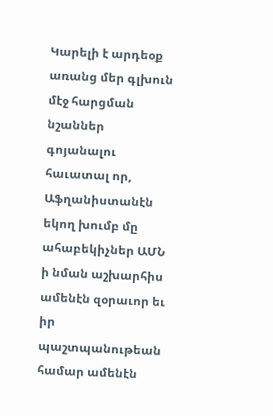Կարելի է արդեօք առանց մեր գլխուն մէջ հարցման նշաններ գոյանալու հաւատալ որ, Աֆղանիստանէն եկող խումբ մը ահաբեկիչներ ԱՄՆ ի նման աշխարհիս ամենէն զօրաւոր եւ իր պաշտպանութեան համար ամենէն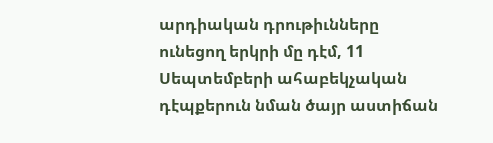արդիական դրութիւնները ունեցող երկրի մը դէմ, 11 Սեպտեմբերի ահաբեկչական դէպքերուն նման ծայր աստիճան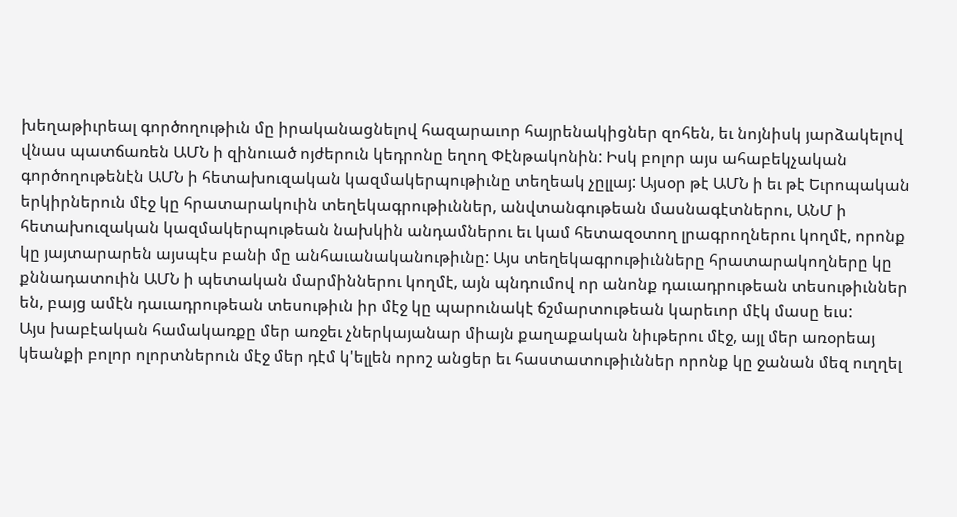խեղաթիւրեալ գործողութիւն մը իրականացնելով հազարաւոր հայրենակիցներ զոհեն, եւ նոյնիսկ յարձակելով վնաս պատճառեն ԱՄՆ ի զինուած ոյժերուն կեդրոնը եղող Փէնթակոնին: Իսկ բոլոր այս ահաբեկչական գործողութենէն ԱՄՆ ի հետախուզական կազմակերպութիւնը տեղեակ չըլլայ: Այսօր թէ ԱՄՆ ի եւ թէ Եւրոպական երկիրներուն մէջ կը հրատարակուին տեղեկագրութիւններ, անվտանգութեան մասնագէտներու, ԱՆՄ ի հետախուզական կազմակերպութեան նախկին անդամներու եւ կամ հետազօտող լրագրողներու կողմէ, որոնք կը յայտարարեն այսպէս բանի մը անհաւանականութիւնը: Այս տեղեկագրութիւնները հրատարակողները կը քննադատուին ԱՄՆ ի պետական մարմիններու կողմէ, այն պնդումով որ անոնք դաւադրութեան տեսութիւններ են, բայց ամէն դաւադրութեան տեսութիւն իր մէջ կը պարունակէ ճշմարտութեան կարեւոր մէկ մասը եւս:
Այս խաբէական համակառքը մեր առջեւ չներկայանար միայն քաղաքական նիւթերու մէջ, այլ մեր առօրեայ կեանքի բոլոր ոլորտներուն մէջ մեր դէմ կ'ելլեն որոշ անցեր եւ հաստատութիւններ որոնք կը ջանան մեզ ուղղել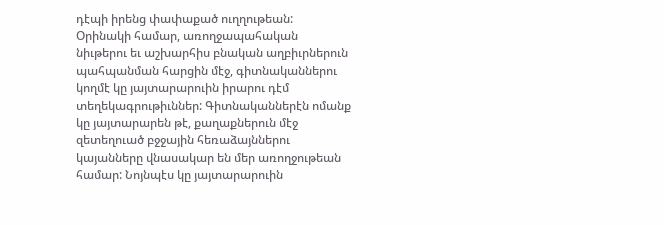դէպի իրենց փափաքած ուղղութեան:
Օրինակի համար, առողջապահական նիւթերու եւ աշխարհիս բնական աղբիւրներուն պահպանման հարցին մէջ, գիտնականներու կողմէ կը յայտարարուին իրարու դէմ տեղեկագրութիւններ: Գիտնականներէն ոմանք կը յայտարարեն թէ, քաղաքներուն մէջ զետեղուած բջջային հեռաձայններու կայանները վնասակար են մեր առողջութեան համար: Նոյնպէս կը յայտարարուին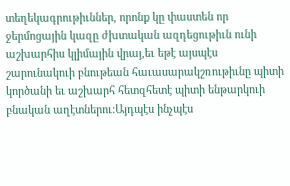տեղեկագրութիւններ, որոնք կը փաստեն որ ջերմոցային կազը ժխտական ազդեցութիւն ունի աշխարհիս կլիմային վրայ,եւ եթէ այսպէս շարունակուի բնութեան հաւասարակշռութիւնը պիտի կործանի եւ աշխարհ հետզհետէ պիտի ենթարկուի բնական աղէտներու:Այդպէս ինչպէս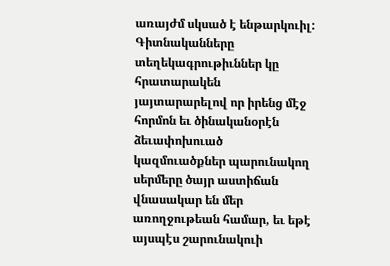առայժմ սկսած է ենթարկուիլ:
Գիտնականները տեղեկագրութիւններ կը հրատարակեն յայտարարելով որ իրենց մէջ հորմոն եւ ծինականօրէն ձեւափոխուած կազմուածքներ պարունակող սերմերը ծայր աստիճան վնասակար են մեր առողջութեան համար, եւ եթէ այսպէս շարունակուի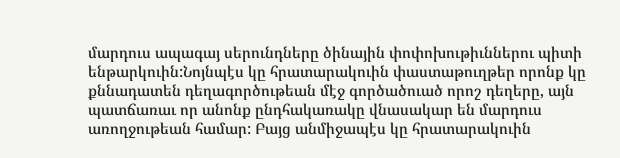մարդուս ապագայ սերունդները ծինային փոփոխութիւններու պիտի ենթարկուին:Նոյնպէս կը հրատարակուին փաստաթուղթեր որոնք կը քննադատեն դեղագործութեան մէջ գործածուած որոշ դեղերը, այն պատճառաւ որ անոնք ընդհակառակը վնասակար են մարդուս առողջութեան համար: Բայց անմիջապէս կը հրատարակուին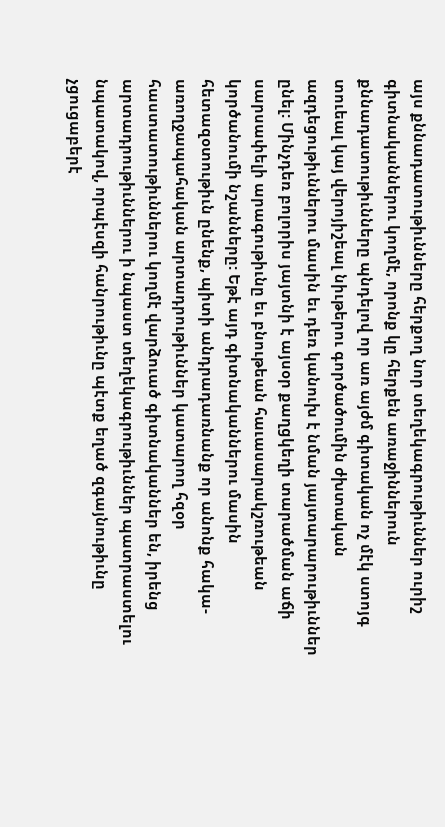այս քննադատութիւնները հերքող նոր տեղեկագրութիւններ ուրիշ գիտնականներու կողմէ, որոնք կը հերքեն առաջիններուն քննադատութիւնները պնդելով որ առ այժմ գիտական ոչ մէկ ստոյգ տուեալ կայ վերոյիշեալ նիւթերու գործածումին ժխտական ազդեցութիւններու մասին եւ դեռ կանուխ է նման յայտարարութիւններ ընել: Մինչդեռ բոլորիս յայտնի է այսօր քաղցկեղի տարածման աճի սարսափելի արագութիւնը եւ բնութեան հաւասարակշռութեան կործանումի նշանները: Եթէ այդ գիտնականներու մասին հետազօտութիւն ընենք, պիտի անդրադառնանք որ անոնք հակա-առողջապահական արտադրութիւններ կատարող հզօր հաստատութիւններու կողմէ վարձուած գիտնականներ են, իրենց արտադրութիւններու ի նպաստ տեղեկագրութիւններ պատրաստելու նպատակով, որպէսզի հանրութիւնը պէտք եղած զգայնութիւնը չցուցաբերէ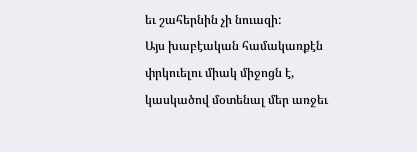եւ շահերնին չի նուազի:
Այս խաբէական համակառքէն փրկուելու միակ միջոցն է, կասկածով մօտենալ մեր առջեւ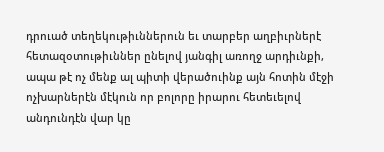դրուած տեղեկութիւններուն եւ տարբեր աղբիւրներէ հետազօտութիւններ ընելով յանգիլ առողջ արդիւնքի, ապա թէ ոչ մենք ալ պիտի վերածուինք այն հոտին մէջի ոչխարներէն մէկուն որ բոլորը իրարու հետեւելով անդունդէն վար կը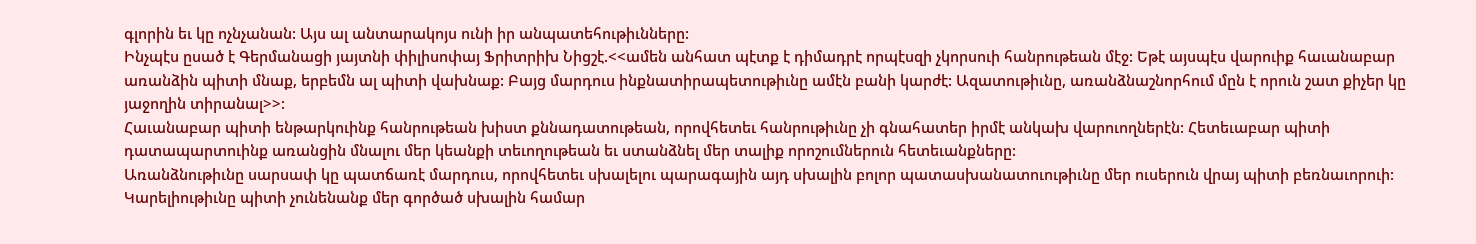գլորին եւ կը ոչնչանան: Այս ալ անտարակոյս ունի իր անպատեհութիւնները:
Ինչպէս ըսած է Գերմանացի յայտնի փիլիսոփայ Ֆրիտրիխ Նիցշէ.<<ամեն անհատ պէտք է դիմադրէ որպէսզի չկորսուի հանրութեան մէջ: Եթէ այսպէս վարուիք հաւանաբար առանձին պիտի մնաք, երբեմն ալ պիտի վախնաք: Բայց մարդուս ինքնատիրապետութիւնը ամէն բանի կարժէ: Ազատութիւնը, առանձնաշնորհում մըն է որուն շատ քիչեր կը յաջողին տիրանալ>>:
Հաւանաբար պիտի ենթարկուինք հանրութեան խիստ քննադատութեան, որովհետեւ հանրութիւնը չի գնահատեր իրմէ անկախ վարուողներէն: Հետեւաբար պիտի դատապարտուինք առանցին մնալու մեր կեանքի տեւողութեան եւ ստանձնել մեր տալիք որոշումներուն հետեւանքները:
Առանձնութիւնը սարսափ կը պատճառէ մարդուս, որովհետեւ սխալելու պարագային այդ սխալին բոլոր պատասխանատուութիւնը մեր ուսերուն վրայ պիտի բեռնաւորուի: Կարելիութիւնը պիտի չունենանք մեր գործած սխալին համար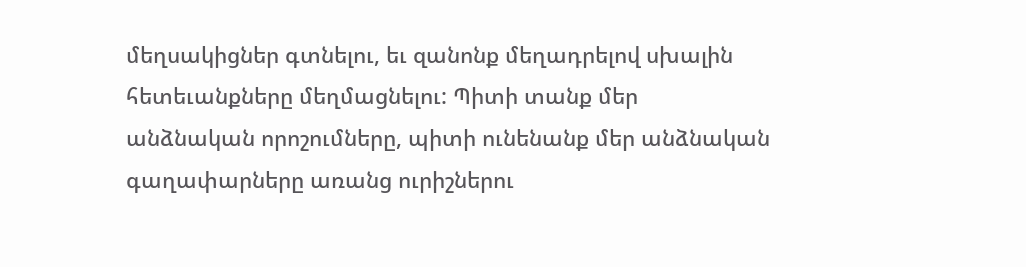մեղսակիցներ գտնելու, եւ զանոնք մեղադրելով սխալին հետեւանքները մեղմացնելու: Պիտի տանք մեր անձնական որոշումները, պիտի ունենանք մեր անձնական գաղափարները առանց ուրիշներու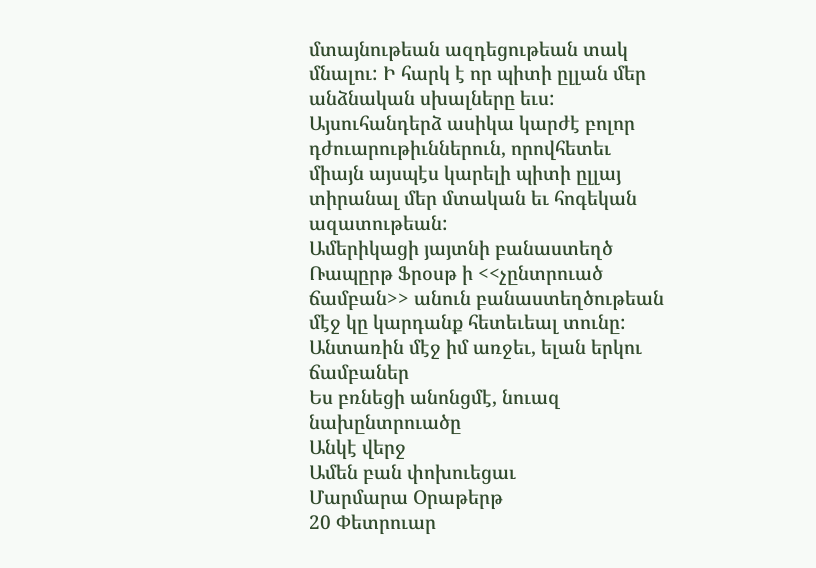մտայնութեան ազդեցութեան տակ մնալու: Ի հարկ է որ պիտի ըլլան մեր անձնական սխալները եւս: Այսուհանդերձ ասիկա կարժէ բոլոր դժուարութիւններուն, որովհետեւ միայն այսպէս կարելի պիտի ըլլայ տիրանալ մեր մտական եւ հոգեկան ազատութեան:
Ամերիկացի յայտնի բանաստեղծ Ռապըրթ Ֆրօսթ ի <<չընտրուած ճամբան>> անուն բանաստեղծութեան մէջ կը կարդանք հետեւեալ տունը:
Անտառին մէջ իմ առջեւ, ելան երկու ճամբաներ
Ես բռնեցի անոնցմէ, նուազ նախընտրուածը
Անկէ վերջ
Ամեն բան փոխուեցաւ
Մարմարա Օրաթերթ
20 Փետրուար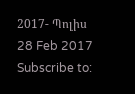2017- Պոլիս
28 Feb 2017
Subscribe to: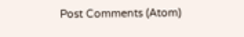Post Comments (Atom)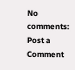No comments:
Post a Comment